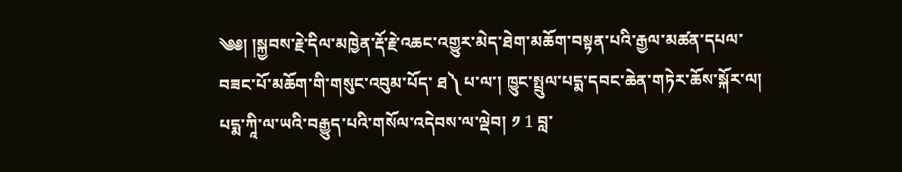༄༅། །སྐྱབས་རྗེ་དིལ་མཁྱེན་རྡོ་རྗེ་འཆང་འགྱུར་མེད་ཐེག་མཆོག་བསྟན་པའི་རྒྱལ་མཚན་དཔལ་བཟང་པོ་མཆོག་གི་གསུང་འབུམ་པོད་ ཐ༽ པ་ལ་། ཁྱུང་སྤྲུལ་པདྨ་དབང་ཆེན་གཏེར་ཆོས་སྐོར་ལ། པདྨ་ཀཱི་ལ་ཡའི་བརྒྱུད་པའི་གསོལ་འདེབས་ལ་ལྡེབ། ༡ 1 བླ་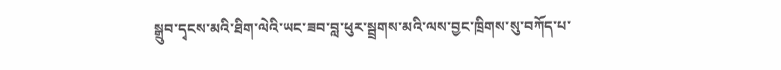སྒྲུབ་དྭངས་མའི་ཐིག་ལེའི་ཡང་ཟབ་བླ་ཕུར་སྦྲགས་མའི་ལས་བྱང་ཁྲིགས་སུ་བཀོད་པ་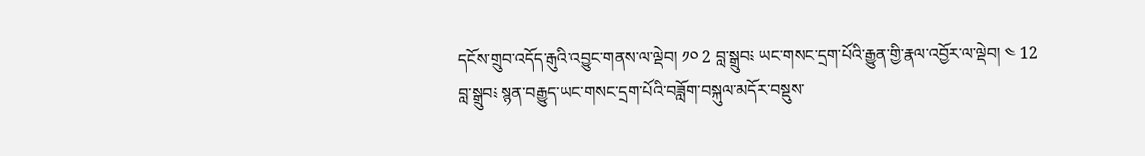དངོས་གྲུབ་འདོད་རྒུའི་འབྱུང་གནས་ལ་ལྡེབ། ༡༠ 2 བླ་སྒྲུབ༴ ཡང་གསང་དྲག་པོའི་རྒྱུན་གྱི་རྣལ་འབྱོར་ལ་ལྡེབ། ༤ 12 བླ་སྒྲུབ༴ སྙན་བརྒྱུད་ཡང་གསང་དྲག་པོའི་བཟློག་བསྐུལ་མདོར་བསྡུས་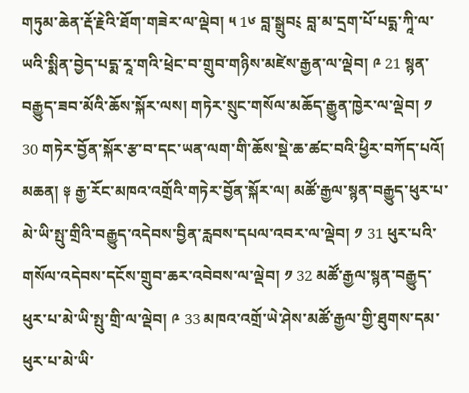གཏུམ་ཆེན་རྡོ་རྗེའི་ཐོག་གཟེར་ལ་ལྡེབ། ༥ 1༦ བླ་སྒྲུབ༴ བླ་མ་དྲག་པོ་པདྨ་ཀཱི་ལ་ཡའི་སྨིན་བྱེད་པདྨ་རཱ་གའི་ཕྲེང་བ་གྲུབ་གཉིས་མཛེས་རྒྱན་ལ་ལྡེབ། ༩ 21 སྙན་བརྒྱུད་ཟབ་མོའི་ཆོས་སྐོར་ལས། གཏེར་སྲུང་གསོལ་མཆོད་རྒྱུན་ཁྱེར་ལ་ལྡེབ། ༡ 30 གཏེར་བྱོན་སྐོར་རྩ་བ་དང་ཡན་ལག་གི་ཆོས་སྡེ་ཆ་ཚང་བའི་ཕྱིར་བཀོད་པའོ། མཆན། ༈ རྒྱ་རོང་མཁའ་འགྲོའི་གཏེར་བྱོན་སྐོར་ལ། མཚོ་རྒྱལ་སྙན་བརྒྱུད་ཕུར་པ་མེ་ཡི་སྤུ་གྲིའི་བརྒྱུད་འདེབས་བྱིན་རླབས་དཔལ་འབར་ལ་ལྡེབ། ༡ 31 ཕུར་པའི་གསོལ་འདེབས་དངོས་གྲུབ་ཆར་འབེབས་ལ་ལྡེབ། ༡ 32 མཚོ་རྒྱལ་སྙན་བརྒྱུད་ཕུར་པ་མེ་ཡི་སྤུ་གྲི་ལ་ལྡེབ། ༩ 33 མཁའ་འགྲོ་ཡེ་ཤེས་མཚོ་རྒྱལ་གྱི་ཐུགས་དམ་ཕུར་པ་མེ་ཡི་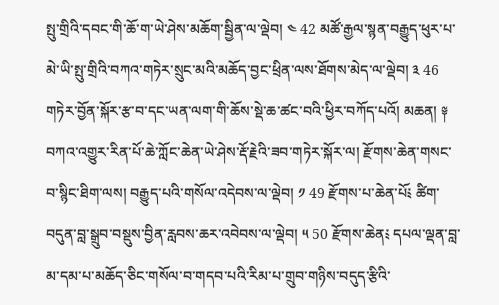སྤུ་གྲིའི་དབང་གི་ཆོ་ག་ཡེ་ཤེས་མཆོག་སྦྱིན་ལ་ལྡེབ། ༤ 42 མཚོ་རྒྱལ་སྙན་བརྒྱུད་ཕུར་པ་མེ་ཡི་སྤུ་གྲིའི་བཀའ་གཏེར་སྲུང་མའི་མཆོད་བྱང་ཕྲིན་ལས་ཐོགས་མེད་ལ་ལྡེབ། ༣ 46 གཏེར་བྱོན་སྐོར་རྩ་བ་དང་ཡན་ལག་གི་ཆོས་སྡེ་ཆ་ཚང་བའི་ཕྱིར་བཀོད་པའོ། མཆན། ༈ བཀའ་འགྱུར་རིན་པོ་ཆེ་ཀློང་ཆེན་ཡེ་ཤེས་རྡོ་རྗེའི་ཟབ་གཏེར་སྐོར་ལ། རྫོགས་ཆེན་གསང་བ་སྙིང་ཐིག་ལས། བརྒྱུད་པའི་གསོལ་འདེབས་ལ་ལྡེབ། ༡ 49 རྫོགས་པ་ཆེན་པོ༴ ཚིག་བདུན་བླ་སྒྲུབ་བསྡུས་བྱིན་རླབས་ཆར་འབེབས་ལ་ལྡེབ། ༥ 50 རྫོགས་ཆེན༴ དཔལ་ལྡན་བླ་མ་དམ་པ་མཆོད་ཅིང་གསོལ་བ་གདབ་པའི་རིམ་པ་གྲུབ་གཉིས་བདུད་རྩིའི་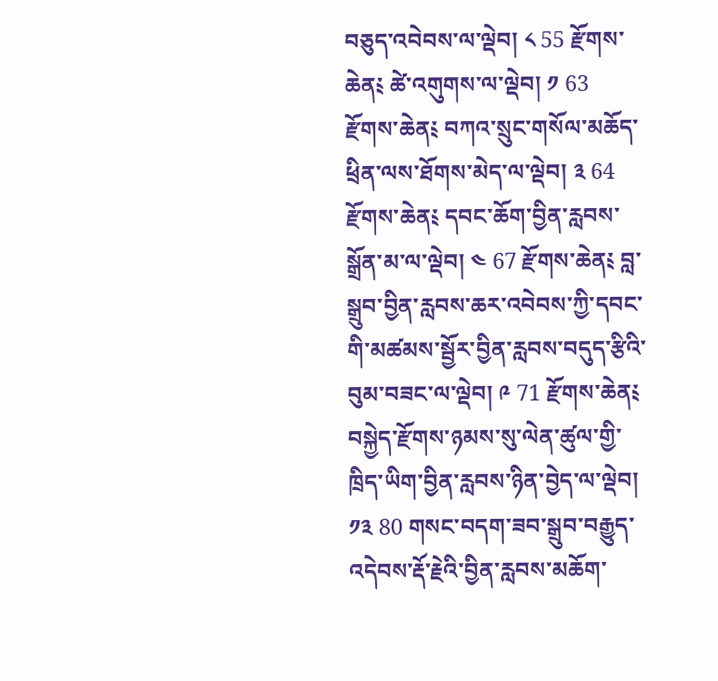བཅུད་འབེབས་ལ་ལྡེབ། ༨ 55 རྫོགས་ཆེན༴ ཚེ་འགུགས་ལ་ལྡེབ། ༡ 63 རྫོགས་ཆེན༴ བཀའ་སྲུང་གསོལ་མཆོད་ཕྲིན་ལས་ཐོགས་མེད་ལ་ལྡེབ། ༣ 64 རྫོགས་ཆེན༴ དབང་ཆོག་བྱིན་རླབས་སྒྲོན་མ་ལ་ལྡེབ། ༤ 67 རྫོགས་ཆེན༴ བླ་སྒྲུབ་བྱིན་རླབས་ཆར་འབེབས་ཀྱི་དབང་གི་མཚམས་སྦྱོར་བྱིན་རླབས་བདུད་རྩིའི་བུམ་བཟང་ལ་ལྡེབ། ༩ 71 རྫོགས་ཆེན༴ བསྐྱེད་རྫོགས་ཉམས་སུ་ལེན་ཚུལ་གྱི་ཁྲིད་ཡིག་བྱིན་རླབས་ཉིན་བྱེད་ལ་ལྡེབ། ༡༣ 80 གསང་བདག་ཟབ་སྒྲུབ་བརྒྱུད་འདེབས་རྡོ་རྗེའི་བྱིན་རླབས་མཆོག་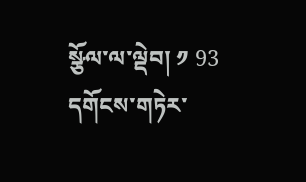སྩོལ་ལ་ལྡེབ། ༡ 93 དགོངས་གཏེར་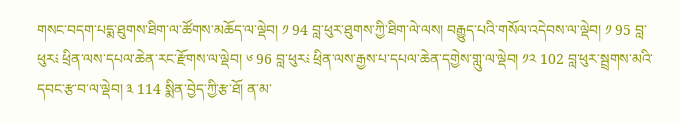གསང་བདག་པདྨ་ཐུགས་ཐིག་ལ་ཚོགས་མཆོད་ལ་ལྡེབ། ༡ 94 བླ་ཕུར་ཐུགས་ཀྱི་ཐིག་ལེ་ལས། བརྒྱུད་པའི་གསོལ་འདེབས་ལ་ལྡེབ། ༡ 95 བླ་ཕུར༴ ཕྲིན་ལས་དཔལ་ཆེན་རང་རྫོགས་ལ་ལྡེབ། ༦ 96 བླ་ཕུར༴ ཕྲིན་ལས་རྒྱས་པ་དཔལ་ཆེན་དགྱེས་གླུ་ལ་ལྡེབ། ༡༢ 102 བླ་ཕུར་སྦྲགས་མའི་དབང་རྩ་བ་ལ་ལྡེབ། ༣ 114 སྨིན་བྱེད་ཀྱི་རྩ་ཐོ། ན་མ་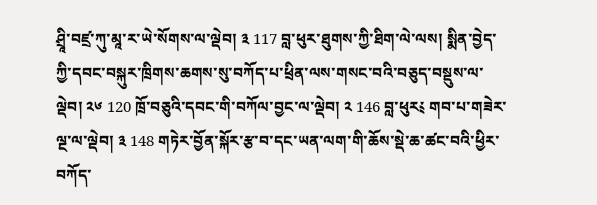ཤྲཱི་བཛྲ་ཀུ་མཱ་ར་ཡེ་སོགས་ལ་ལྡེབ། ༣ 117 བླ་ཕུར་ཐུགས་ཀྱི་ཐིག་ལེ་ལས། སྨིན་བྱེད་ཀྱི་དབང་བསྐུར་ཁྲིགས་ཆགས་སུ་བཀོད་པ་ཕྲིན་ལས་གསང་བའི་བཅུད་བསྡུས་ལ་ལྡེབ། ༢༦ 120 ཁྲོ་བཅུའི་དབང་གི་བཀོལ་བྱང་ལ་ལྡེབ། ༢ 146 བླ་ཕུར༴ གབ་པ་གཟེར་ལྔ་ལ་ལྡེབ། ༣ 148 གཏེར་བྱོན་སྐོར་རྩ་བ་དང་ཡན་ལག་གི་ཆོས་སྡེ་ཆ་ཚང་བའི་ཕྱིར་བཀོད་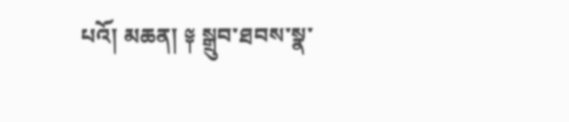པའོ། མཆན། ༈ སྒྲུབ་ཐབས་སྣ་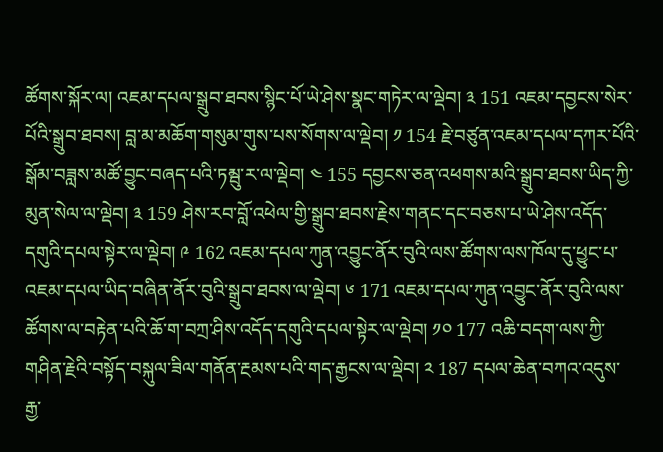ཚོགས་སྐོར་ལ། འཇམ་དཔལ་སྒྲུབ་ཐབས་སྙིང་པོ་ཡེ་ཤེས་སྣང་གཏེར་ལ་ལྡེབ། ༣ 151 འཇམ་དབྱངས་སེར་པོའི་སྒྲུབ་ཐབས། བླ་མ་མཆོག་གསུམ་གུས་པས་སོགས་ལ་ལྡེབ། ༡ 154 རྗེ་བཙུན་འཇམ་དཔལ་དཀར་པོའི་སྒོམ་བཟླས་མཚོ་བྱུང་བཞད་པའི་ཏམྦུ་ར་ལ་ལྡེབ། ༤ 155 དབྱངས་ཅན་འཕགས་མའི་སྒྲུབ་ཐབས་ཡིད་ཀྱི་མུན་སེལ་ལ་ལྡེབ། ༣ 159 ཤེས་རབ་བློ་འཕེལ་གྱི་སྒྲུབ་ཐབས་རྗེས་གནང་དང་བཅས་པ་ཡེ་ཤེས་འདོད་དགུའི་དཔལ་སྟེར་ལ་ལྡེབ། ༩ 162 འཇམ་དཔལ་ཀུན་འབྱུང་ནོར་བུའི་ལས་ཚོགས་ལས་ཁོལ་དུ་ཕྱུང་པ་འཇམ་དཔལ་ཡིད་བཞིན་ནོར་བུའི་སྒྲུབ་ཐབས་ལ་ལྡེབ། ༦ 171 འཇམ་དཔལ་ཀུན་འབྱུང་ནོར་བུའི་ལས་ཚོགས་ལ་བརྟེན་པའི་ཆོ་ག་བཀྲ་ཤིས་འདོད་དགུའི་དཔལ་སྟེར་ལ་ལྡེབ། ༡༠ 177 འཆི་བདག་ལས་ཀྱི་གཤིན་རྗེའི་བསྟོད་བསྐུལ་ཟིལ་གནོན་རྔམས་པའི་གད་རྒྱངས་ལ་ལྡེབ། ༢ 187 དཔལ་ཆེན་བཀའ་འདུས་རྒྱ་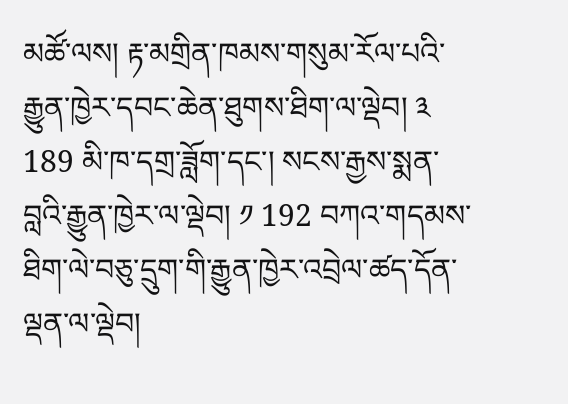མཚོ་ལས། རྟ་མགྲིན་ཁམས་གསུམ་རོལ་པའི་རྒྱུན་ཁྱེར་དབང་ཆེན་ཐུགས་ཐིག་ལ་ལྡེབ། ༣ 189 མི་ཁ་དགྲ་ཟློག་དང་། སངས་རྒྱས་སྨན་བླའི་རྒྱུན་ཁྱེར་ལ་ལྡེབ། ༡ 192 བཀའ་གདམས་ཐིག་ལེ་བཅུ་དྲུག་གི་རྒྱུན་ཁྱེར་འབྲེལ་ཚད་དོན་ལྡན་ལ་ལྡེབ།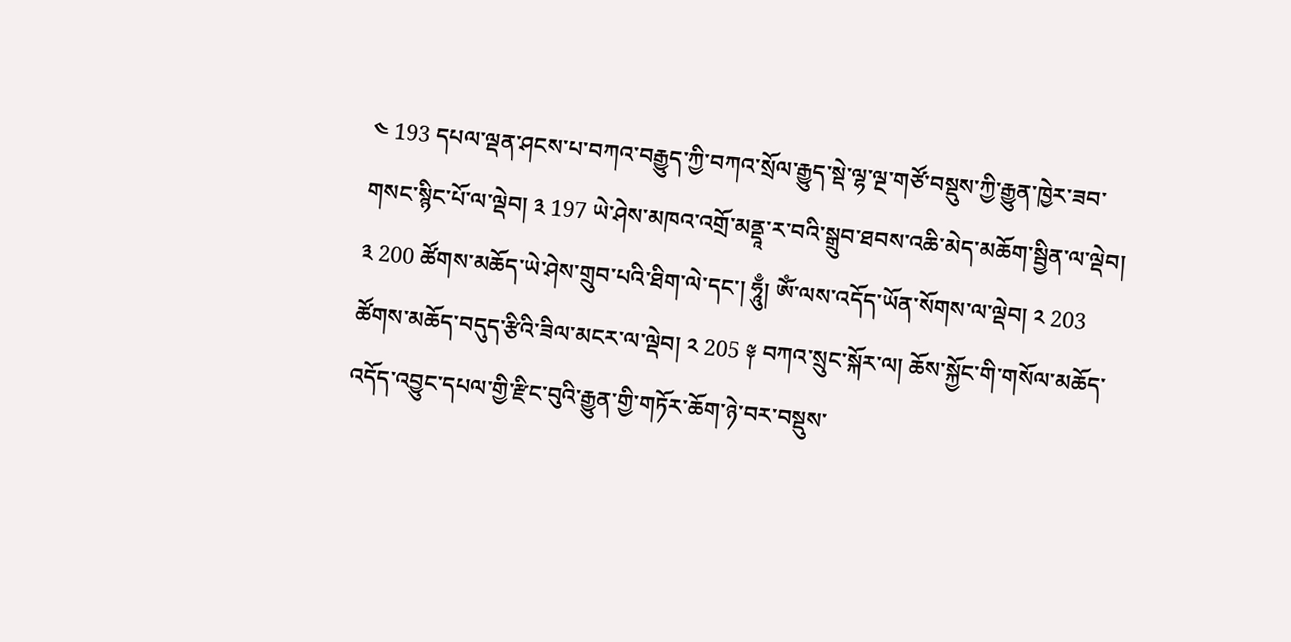༤ 193 དཔལ་ལྡན་ཤངས་པ་བཀའ་བརྒྱུད་ཀྱི་བཀའ་སྲོལ་རྒྱུད་སྡེ་ལྷ་ལྔ་གཙོ་བསྡུས་ཀྱི་རྒྱུན་ཁྱེར་ཟབ་གསང་སྙིང་པོ་ལ་ལྡེབ། ༣ 197 ཡེ་ཤེས་མཁའ་འགྲོ་མནྡཱ་ར་བའི་སྒྲུབ་ཐབས་འཆི་མེད་མཆོག་སྦྱིན་ལ་ལྡེབ། ༣ 200 ཚོགས་མཆོད་ཡེ་ཤེས་གྲུབ་པའི་ཐིག་ལེ་དང་། ཧཱུྃ། ཨོཾ་ལས་འདོད་ཡོན་སོགས་ལ་ལྡེབ། ༢ 203 ཚོགས་མཆོད་བདུད་རྩིའི་ཟིལ་མངར་ལ་ལྡེབ། ༢ 205 ༈ བཀའ་སྲུང་སྐོར་ལ། ཆོས་སྐྱོང་གི་གསོལ་མཆོད་འདོད་འབྱུང་དཔལ་གྱི་རྫིང་བུའི་རྒྱུན་གྱི་གཏོར་ཆོག་ཉེ་བར་བསྡུས་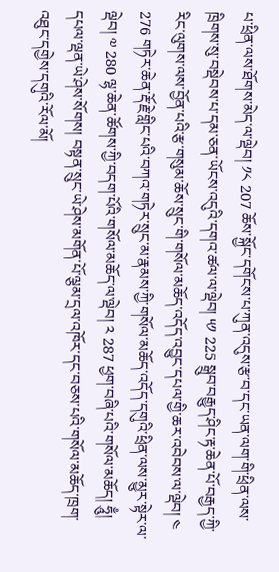པ་ཕྲིན་ལས་ཐོགས་མེད་ལ་ལྡེབ། ༡༨ 207 ཆོས་སྐྱོང་དགོངས་པ་ཀུན་འདུས་རྩ་བ་དང་ཡན་ལག་གི་ཕྲིན་ལས་ཁྲིགས་སུ་བསྡེབས་པ་དམ་ཅན་ཡོངས་འདུའི་དགའ་ཚལ་ལ་ལྡེབ། ༥༡ 225 སྒྲུབ་བརྒྱུད་ཤིང་རྟ་ཆེན་པོ་བརྒྱད་ཀྱི་རིང་ལུགས་ལས་བྱོན་པའི་རྩ་གསུམ་ཆོས་སྲུང་གི་གསོལ་མཆོད་འདོད་འབྱུང་དཔལ་གྱི་ཆར་འབེབས་ལ་ལྡེབ། ༤ 276 གཏེར་ཆེན་རྡོ་རྗེ་གླིང་པའི་བཀའ་གཏེར་སྲུང་མ་རྣམས་ཀྱི་གསོལ་མཆོད་འདོད་དགུའི་ཕྲིན་ལས་མྱུར་སྟེར་ལ་ལྡེབ། ༧ 280 ལྷ་ཆེན་ཚོགས་ཀྱི་བདག་པོའི་གསོལ་མཆོད་ལ་ལྡེབ། ༢ 287 ཕྱག་བཞི་པའི་གསོལ་མཆོད། ཧཱུྃ། དཔལ་ལྡན་ཡེ་ཤེས་སོགས། བསྟན་སྲུང་ཡེ་ཤེས་མགོན་པོ་ལྕམ་དྲལ་འཁོར་དང་བཅས་པའི་གསོལ་མཆོད་ཁྲག་འཐུང་དགྱེས་དགུའི་རོལ་མོ།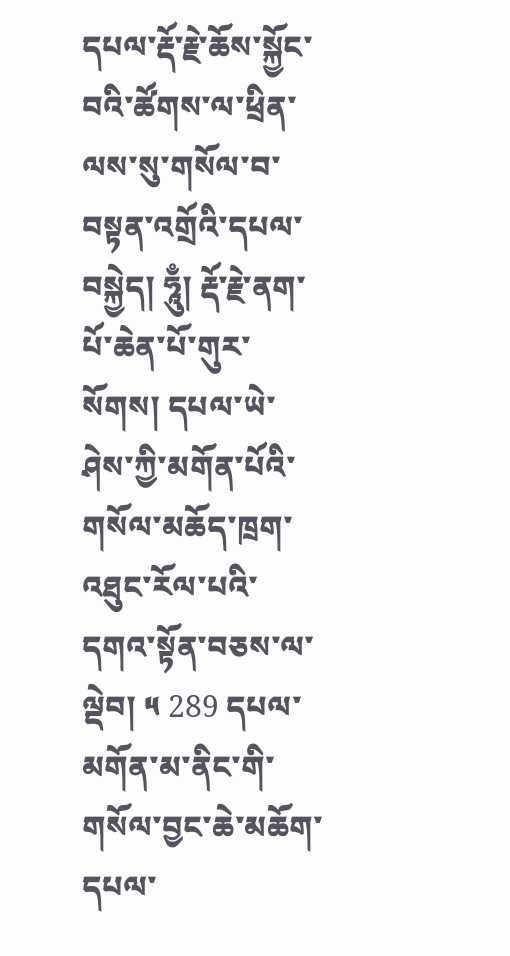དཔལ་རྡོ་རྗེ་ཆོས་སྐྱོང་བའི་ཚོགས་ལ་ཕྲིན་ལས་སུ་གསོལ་བ་བསྟན་འགྲོའི་དཔལ་བསྐྱེད། ཧཱུྃ། རྡོ་རྗེ་ནག་པོ་ཆེན་པོ་གུར་སོགས། དཔལ་ཡེ་ཤེས་ཀྱི་མགོན་པོའི་གསོལ་མཆོད་ཁྲག་འཐུང་རོལ་པའི་དགའ་སྟོན་བཅས་ལ་ལྡེབ། ༥ 289 དཔལ་མགོན་མ་ནིང་གི་གསོལ་བྱང་ཆེ་མཆོག་དཔལ་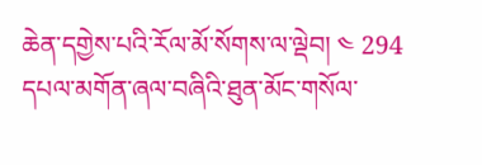ཆེན་དགྱེས་པའི་རོལ་མོ་སོགས་ལ་ལྡེབ། ༤ 294 དཔལ་མགོན་ཞལ་བཞིའི་ཐུན་མོང་གསོལ་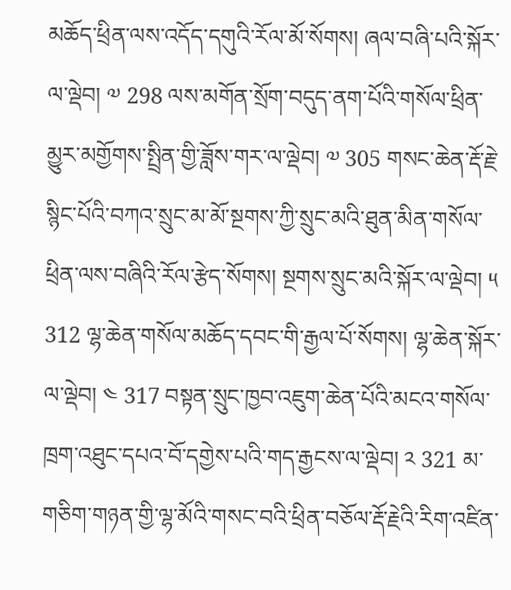མཆོད་ཕྲིན་ལས་འདོད་དགུའི་རོལ་མོ་སོགས། ཞལ་བཞི་པའི་སྐོར་ལ་ལྡེབ། ༧ 298 ལས་མགོན་སྲོག་བདུད་ནག་པོའི་གསོལ་ཕྲིན་མྱུར་མགྱོགས་སྤྲིན་གྱི་ཟློས་གར་ལ་ལྡེབ། ༧ 305 གསང་ཆེན་རྡོ་རྗེ་སྙིང་པོའི་བཀའ་སྲུང་མ་མོ་སྔགས་ཀྱི་སྲུང་མའི་ཐུན་མིན་གསོལ་ཕྲིན་ལས་བཞིའི་རོལ་རྩེད་སོགས། སྔགས་སྲུང་མའི་སྐོར་ལ་ལྡེབ། ༥ 312 ལྷ་ཆེན་གསོལ་མཆོད་དབང་གི་རྒྱལ་པོ་སོགས། ལྷ་ཆེན་སྐོར་ལ་ལྡེབ། ༤ 317 བསྟན་སྲུང་ཁྱབ་འཇུག་ཆེན་པོའི་མངའ་གསོལ་ཁྲག་འཐུང་དཔའ་བོ་དགྱེས་པའི་གད་རྒྱངས་ལ་ལྡེབ། ༢ 321 མ་གཅིག་གཉན་གྱི་ལྷ་མོའི་གསང་བའི་ཕྲིན་བཅོལ་རྡོ་རྗེའི་རིག་འཛིན་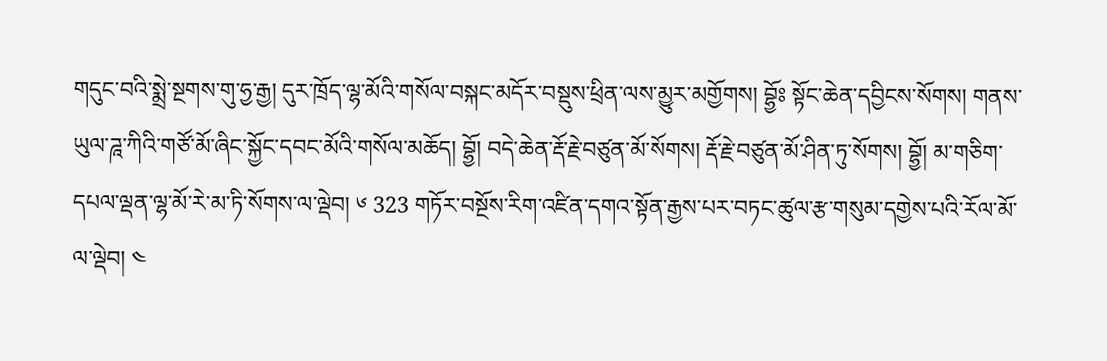གདུང་བའི་སྨྲེ་སྔགས་གུ་ཧྱ་རྒྱ། དུར་ཁྲོད་ལྷ་མོའི་གསོལ་བསྐང་མདོར་བསྡུས་ཕྲིན་ལས་མྱུར་མགྱོགས། བྷྱོཿ སྟོང་ཆེན་དབྱིངས་སོགས། གནས་ཡུལ་ཌཱ་ཀིའི་གཙོ་མོ་ཞིང་སྐྱོང་དབང་མོའི་གསོལ་མཆོད། བྷྱོ། བདེ་ཆེན་རྡོ་རྗེ་བཙུན་མོ་སོགས། རྡོ་རྗེ་བཙུན་མོ་ཤིན་ཏུ་སོགས། བྷྱོ། མ་གཅིག་དཔལ་ལྡན་ལྷ་མོ་རེ་མ་ཏི་སོགས་ལ་ལྡེབ། ༦ 323 གཏོར་བསྔོས་རིག་འཛིན་དགའ་སྟོན་རྒྱས་པར་བཏང་ཚུལ་རྩ་གསུམ་དགྱེས་པའི་རོལ་མོ་ལ་ལྡེབ། ༤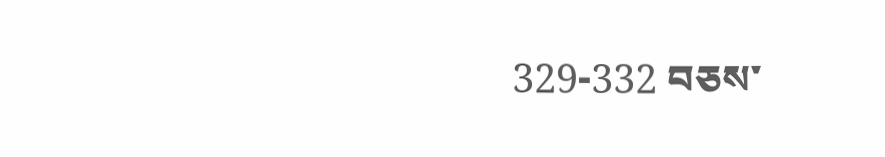329-332 བཅས་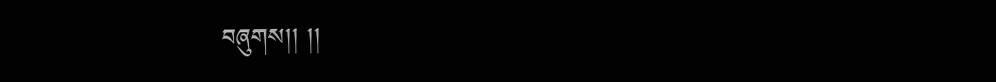བཞུགས།། །།